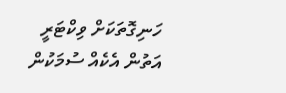ހަނިގޮތަކަށް ވިކްޓަރީ
އަތުން އެކެއް ސުމަކުން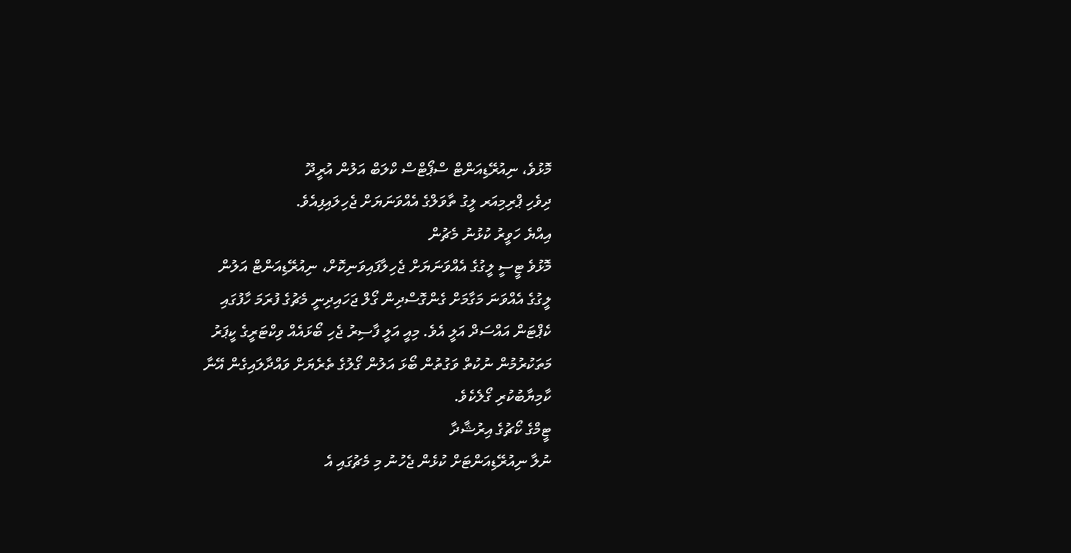މޮޅުވެ، ނިއުރޭޑިއަންޓް ސްޕޯޓްސް ކްލަބް އަލުން އުރީދޫ
ދިވެހި ޕްރިމިއަރ ލީގު ތާވަލްގެ އެއްވަނަޔަށް ޖެހިލައިފިއެވެ.
އިއްޔެ ހަވީރު ކުޅުނު މެޗުން
މޮޅުވެ ޓީސީ ލީގުގެ އެއްވަނަޔަށް ޖެހިލާފައިވަނިކޮށް، ނިއުރޭޑިއަންޓް އަލުން
ލީގުގެ އެއްވަނަ މަގާމަށް ގެންގޮސްދިން ގޯލް ޖަހައިދިނީ މެޗުގެ ފުރަމަ ހާފުގައި
ކެޕްޓަން އައްސަދް އަލީ އެވެ. މިއީ އަލީ ފާސިރު ޖެހި ބޯޅައެއް ވިކްޓަރީގެ ކީޕަރު
މަތަކުރުމުން ނުކުތް ވަގުތުން ބޯޅަ އަލުން ގޯލުގެ ތެރެޔަށް ވައްދާލައިގެން އޭނާ
ކާމިޔާބުކުރި ގޯލެކެވެ.
ޓީމްގެ ކޯޗުގެ އިރުޝާދާ
ނުލާ ނިއުރޭޑިއަންޓަށް ކުޅެން ޖެހުނު މި މެޗުގައި އެ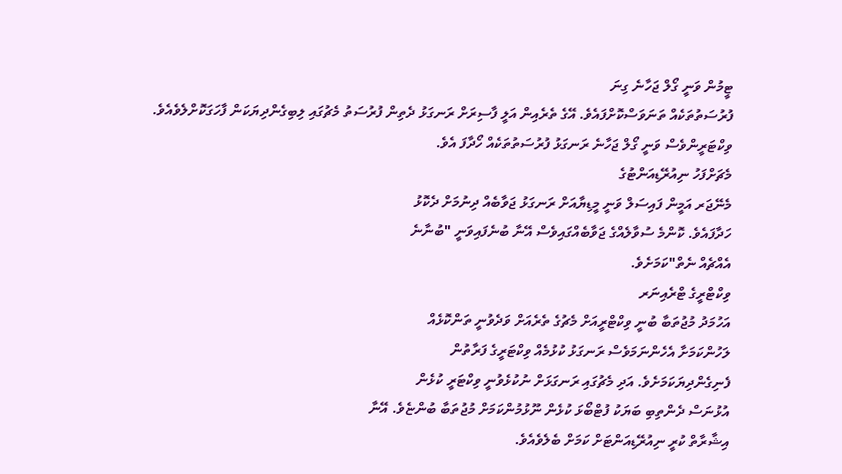ޓީމުން ވަނީ ގޯލް ޖަހާނެ ގިނަ
ފުރުސަތުތަކެއް ތަނަވަސްކޮށްފައެވެ. އޭގެ ތެރެއިން އަލީ ފާސިރަށް ރަނގަޅު ދެތިން ފުރުސަތު މެޗުގައި ލިބިގެންދިޔަކަން ފާހަގަކޮށްލެވެއެވެ.
ވިކްޓަރީންވެސް ވަނީ ގޯލް ޖަހާނެ ރަނގަޅު ފުރުސަތުތަކެއް ހޯދާފަ އެވެ.
މެޗަށްފަހު ނިއުރޭޑިއަންޓުގެ
މެނޭޖަރ އަމީން ފައިސަލް ވަނީ މީޑިޔާއަށް ރަނގަޅު ޖަވާބެއް ދިނުމަށް ދެކޮޅު
ހަދާފައެވެ. ކޮންމެ ސުވާލެއްގެ ޖަވާބެއްގައިވެސް އޭނާ ބުނެފައިވަނީ "ބުނާނެ
އެއްޗެއް ނެތް"ކަމަށެވެ.
ވިކްޓްރީގެ ޓްރެއިނަރ
އަހުމަދު މުޖުތަބާ ބުނީ ވިކްޓްރީއަށް މެޗުގެ ތެރެއަށް ވަދެވުނީ ތަންކޮޅެއް
ލަހުންކަމަށާ އެހެންނަމަވެސް ރަނގަޅު ކުޅުމެއް ވިކްޓަރީގެ ފަރާތުން
ފެނިގެންދިޔަކަމަށެވެ. އަދި މެޗުގައި ރަނގަޅަށް ނުކުޅެވުނީ ވިކްޓަރީ ކުޅެން
އުޅުނަސް ދެންތިބި ބަޔަކު ފުޓްބޯޅަ ކުޅެން ނޫޅުމުންކަމަށް މުޖުތަބާ ބުންޏެވެ. އޭނާ
އިޝާރާތް ކުރީ ނިއުރޭޑިއަންޓަށް ކަމަށް ބެލެވެއެވެ.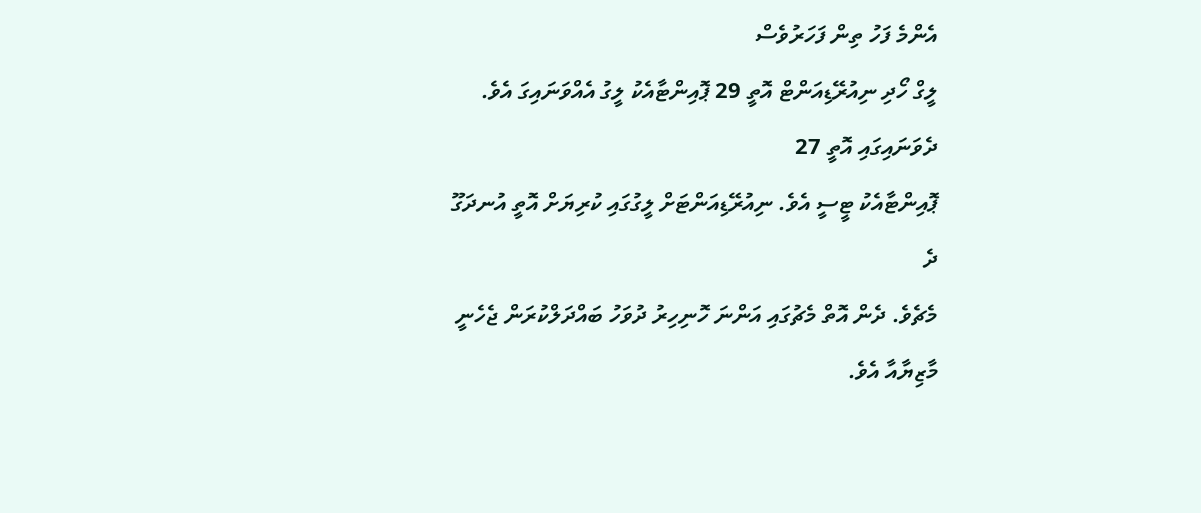އެންމެ ފަހު ތިން ފަހަރުވެސް
ލީގް ހޯދި ނިއުރޭޑިއަންޓް އޮތީ 29 ޕޮއިންޓާއެކު ލީގު އެއްވަނައިގަ އެވެ.
ދެވަނައިގައި އޮތީ 27
ޕޮއިންޓާއެކު ޓީސީ އެވެ. ނިއުރޭޑިއަންޓަށް ލީގުގައި ކުރިޔަށް އޮތީ އުނދަގޫ ދެ
މެޗެވެ. ދެން އޮތް މެޗުގައި އަންނަ ހޮނިހިރު ދުވަހު ބައްދަލްކުރަން ޖެހެނީ
މާޒިޔާއާ އެވެ.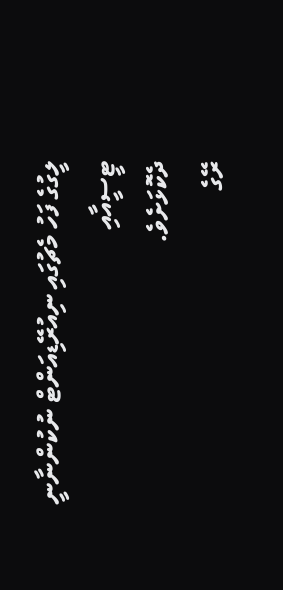ލީގުގެ ފަހު މެޗުގައި ނިއުރޭޑިއަންޓް ނުކުންނާނީ ޓީސީއާއި
ދެކޮޅަށެވެ.
ރޭގެ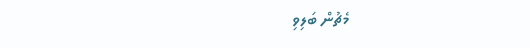މެޗުން ބަލިވި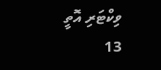ވިކްޓަރި އޮތީ 13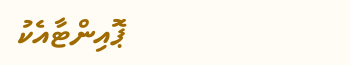ޕޮއިންޓާއެކު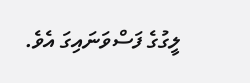ލީގުގެ ފަސްވަނައިގަ އެވެ.